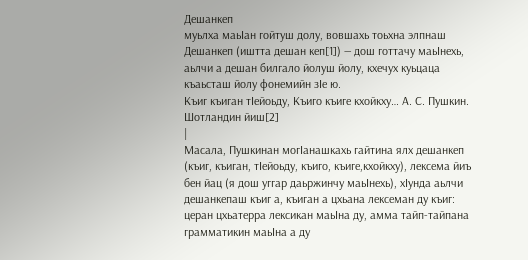Дешанкеп
муьлха маьIан гойтуш долу, вовшахь тоьхна элпнаш
Дешанкеп (иштта дешан кеп[1]) — дош готтачу маьӀнехь, аьлчи а дешан билгало йолуш йолу, кхечух куьцаца къаьсташ йолу фонемийн зӀе ю.
Къиг къиган тӀейоьду, Къиго къиге кхойкху… А. С. Пушкин. Шотландин йиш[2]
|
Масала, Пушкинан могӀанашкахь гайтина ялх дешанкеп (къиг, къиган, тӀейоьду, къиго, къиге,кхойкху), лексема йиъ бен йац (я дош уггар даьржинчу маьӀнехь), хӀунда аьлчи дешанкепаш къиг а, къиган а цхьана лексеман ду къиг: церан цхьатерра лексикан маьӀна ду, амма тайп-тайпана грамматикин маьӀна а ду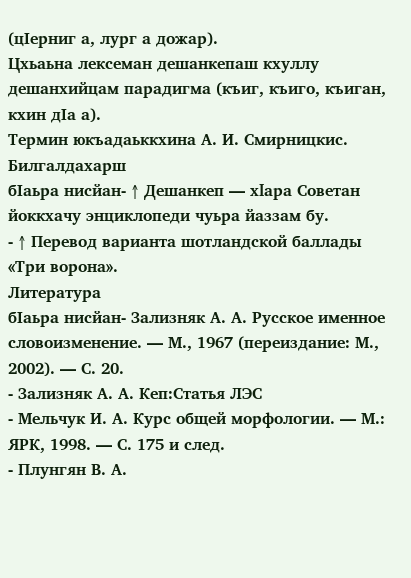(цӀерниг а, лург а дожар).
Цхьаьна лексеман дешанкепаш кхуллу дешанхийцам парадигма (къиг, къиго, къиган, кхин дӀа а).
Термин юкъадаьккхина А. И. Смирницкис.
Билгалдахарш
бӀаьра нисйан- ↑ Дешанкеп — хӏара Советан йоккхачу энциклопеди чуьра йаззам бу.
- ↑ Перевод варианта шотландской баллады «Три ворона».
Литература
бӀаьра нисйан- Зализняк А. А. Русское именное словоизменение. — М., 1967 (переиздание: М., 2002). — С. 20.
- Зализняк А. А. Кеп:Статья ЛЭС
- Мельчук И. А. Курс общей морфологии. — М.: ЯРК, 1998. — С. 175 и след.
- Плунгян В. А.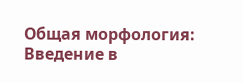Общая морфология: Введение в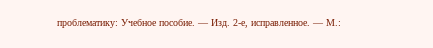проблематику: Учебное пособие. — Изд. 2-е, исправленное. — М.: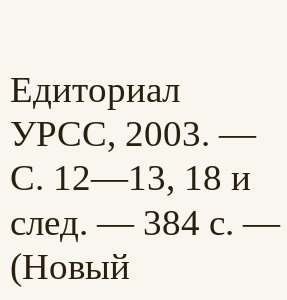Едиториал УРСС, 2003. — С. 12—13, 18 и след. — 384 с. — (Новый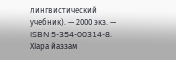лингвистический учебник). — 2000 экз. — ISBN 5-354-00314-8.
ХӀара йаззам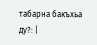табарна бакъхьа ду?: |